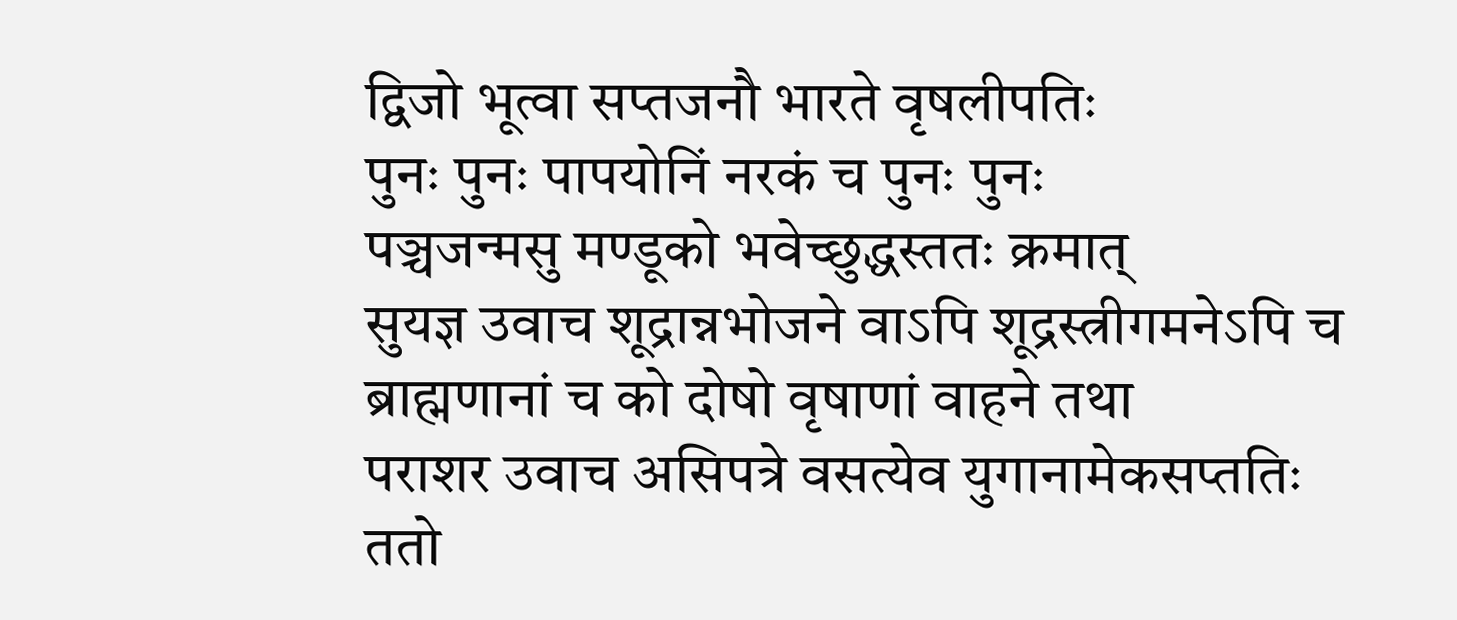द्विजो भूत्वा सप्तजनौ भारते वृषलीपतिः
पुनः पुनः पापयोनिं नरकं च पुनः पुनः
पञ्चजन्मसु मण्डूको भवेच्छुद्धस्ततः क्रमात्
सुयज्ञ उवाच शूद्रान्नभोजने वाऽपि शूद्रस्त्रीगमनेऽपि च
ब्राह्मणानां च को दोषो वृषाणां वाहने तथा
पराशर उवाच असिपत्रे वसत्येव युगानामेकसप्ततिः
ततो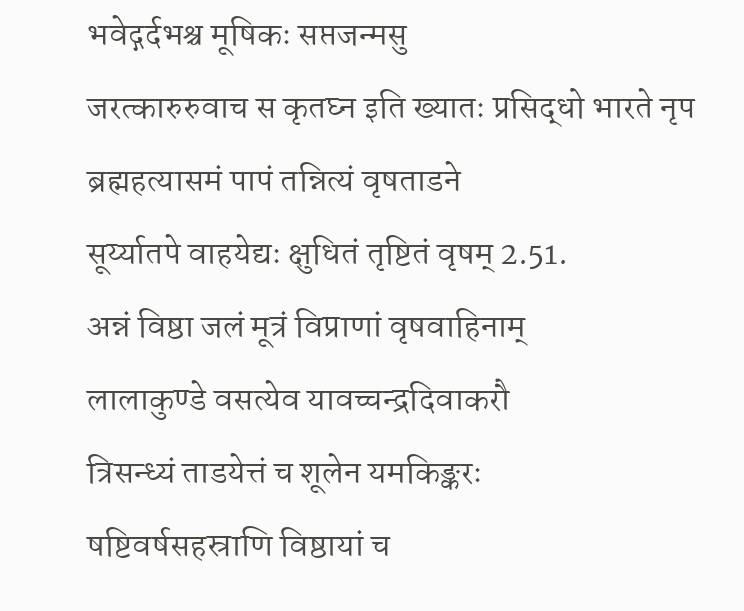भवेद्गर्दभश्च मूषिकः सप्तजन्मसु
जरत्कारुरुवाच स कृतघ्न इति ख्यातः प्रसिद्धो भारते नृप
ब्रह्महत्यासमं पापं तन्नित्यं वृषताडने
सूर्य्यातपे वाहयेद्यः क्षुधितं तृष्टितं वृषम् 2.51.
अन्नं विष्ठा जलं मूत्रं विप्राणां वृषवाहिनाम्
लालाकुण्डे वसत्येव यावच्चन्द्रदिवाकरौ
त्रिसन्ध्यं ताडयेत्तं च शूलेन यमकिङ्करः
षष्टिवर्षसहस्राणि विष्ठायां च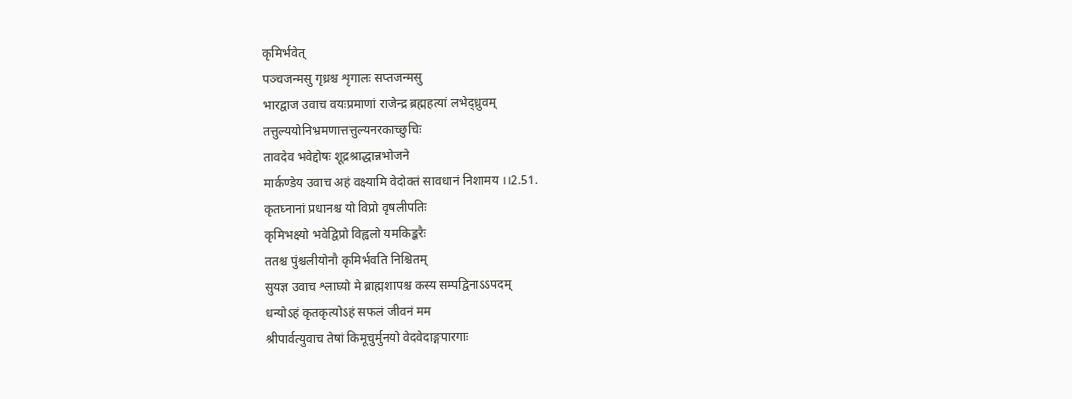कृमिर्भवेत्
पञ्चजन्मसु गृध्रश्च शृगालः सप्तजन्मसु
भारद्वाज उवाच वयःप्रमाणां राजेन्द्र ब्रह्महत्यां लभेद्ध्रुवम्
तत्तुल्ययोनिभ्रमणात्तत्तुल्यनरकाच्छुचिः
तावदेव भवेद्दोषः शूद्रश्राद्धान्नभोजने
मार्कण्डेय उवाच अहं वक्ष्यामि वेदोक्तं सावधानं निशामय ।।2.51.
कृतघ्नानां प्रधानश्च यो विप्रो वृषलीपतिः
कृमिभक्ष्यो भवेद्विप्रो विह्वलो यमकिङ्करैः
ततश्च पुंश्चलीयोनौ कृमिर्भवति निश्चितम्
सुयज्ञ उवाच श्लाघ्यो मे ब्राह्मशापश्च कस्य सम्पद्विनाऽऽपदम्
धन्योऽहं कृतकृत्योऽहं सफलं जीवनं मम
श्रीपार्वत्युवाच तेषां किमूचुर्मुनयो वेदवेदाङ्गपारगाः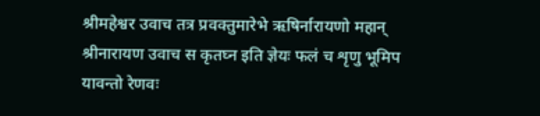श्रीमहेश्वर उवाच तत्र प्रवक्तुमारेभे ऋषिर्नारायणो महान्
श्रीनारायण उवाच स कृतघ्न इति ज्ञेयः फलं च शृणु भूमिप
यावन्तो रेणवः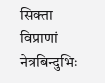सिक्ता विप्राणां नेत्रबिन्दुभिः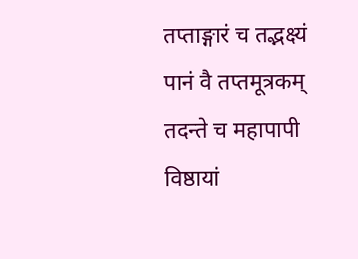तप्ताङ्गारं च तद्भक्ष्यं पानं वै तप्तमूत्रकम्
तदन्ते च महापापी विष्ठायां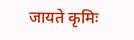जायते कृमिः